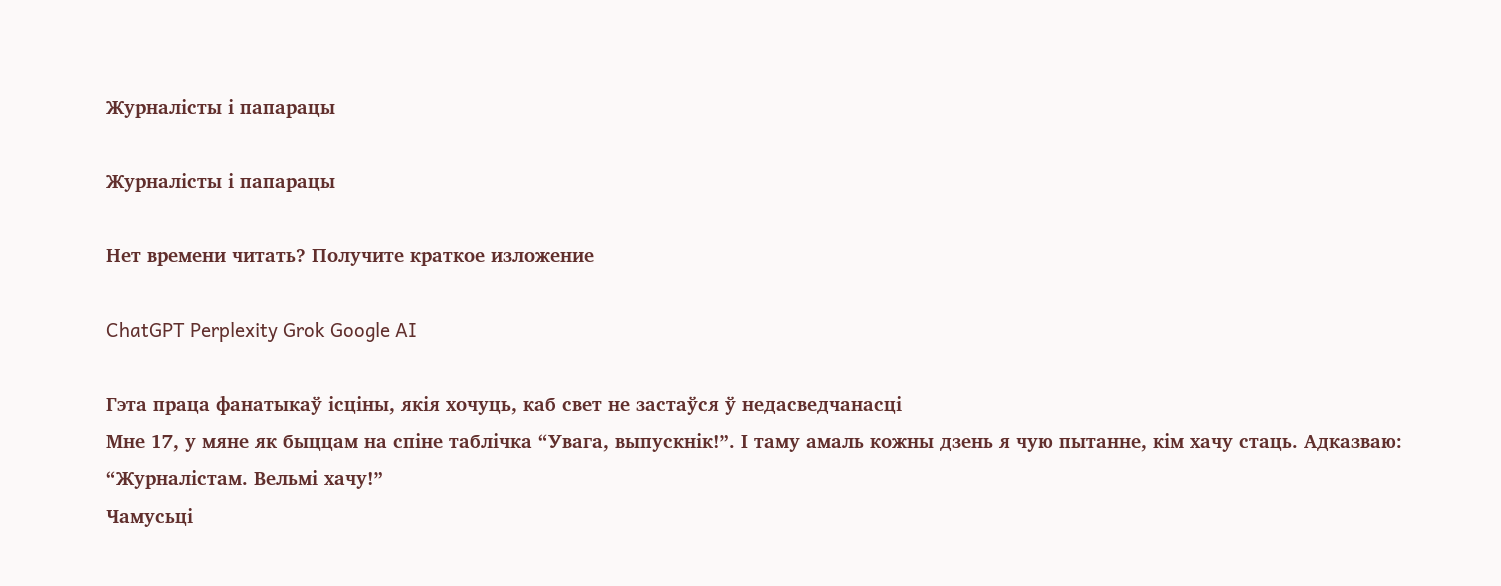Журналісты і папарацы

Журналісты і папарацы

Нет времени читать? Получите краткое изложение

ChatGPT Perplexity Grok Google AI

Гэта праца фанатыкаў ісціны, якія хочуць, каб свет не застаўся ў недасведчанасці
Мне 17, у мяне як быццам на спіне таблічка “Увага, выпускнік!”. І таму амаль кожны дзень я чую пытанне, кім хачу стаць. Адказваю: “Журналістам. Вельмі хачу!”
Чамусьцi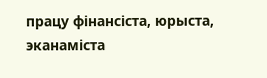працу фінансіста, юрыста, эканаміста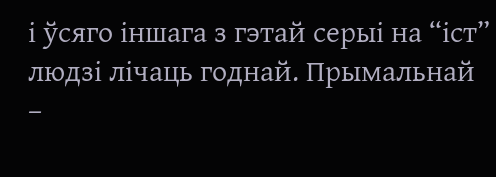і ўсяго іншага з гэтай серыі на “іст” людзі лічаць годнай. Прымальнай –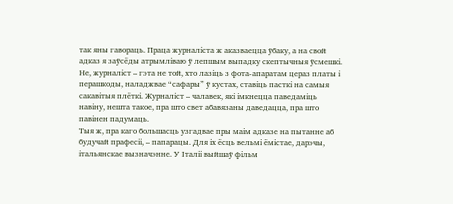так яны гавораць. Праца журналіста ж аказваецца ўбаку, а на свой адказ я заўсёды атрымліваю ў лепшым выпадку скептычныя ўсмешкі. Не, журналіст – гэта не той, хто лазіць з фота-апаратам цераз платы і перашкоды, наладжвае “сафары” ў кустах, ставіць пасткі на самыя сакавітыя плёткі. Журналіст – чалавек, які імкнецца паведаміць навіну, нешта такое, пра што свет абавязаны даведацца, пра што павінен падумаць.
Тыя ж, пра каго большасць узгадвае пры маім адказе на пытанне аб будучай прафесіі, – папарацы. Для іх ёсць вельмі ёмістае, дарэчы, італьянскае вызначэнне. У Італіі выйшаў фільм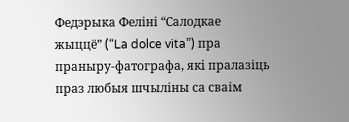Федэрыка Феліні “Салодкае жыццё” (“La dolce vita”) пра праныру-фатографа, якi пралазіць праз любыя шчыліны са сваім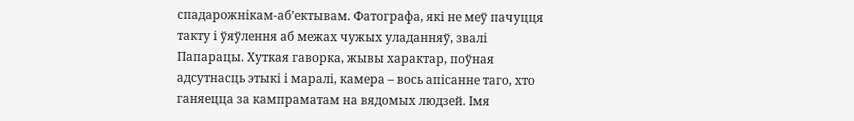спадарожнікам-аб’ектывам. Фатографа, які не меў пачуцця такту і ўяўлення аб межах чужых уладанняў, звалі Папарацы. Хуткая гаворка, жывы характар, поўная адсутнасць этыкі і маралі, камера – вось апісанне таго, хто ганяецца за кампраматам на вядомых людзей. Імя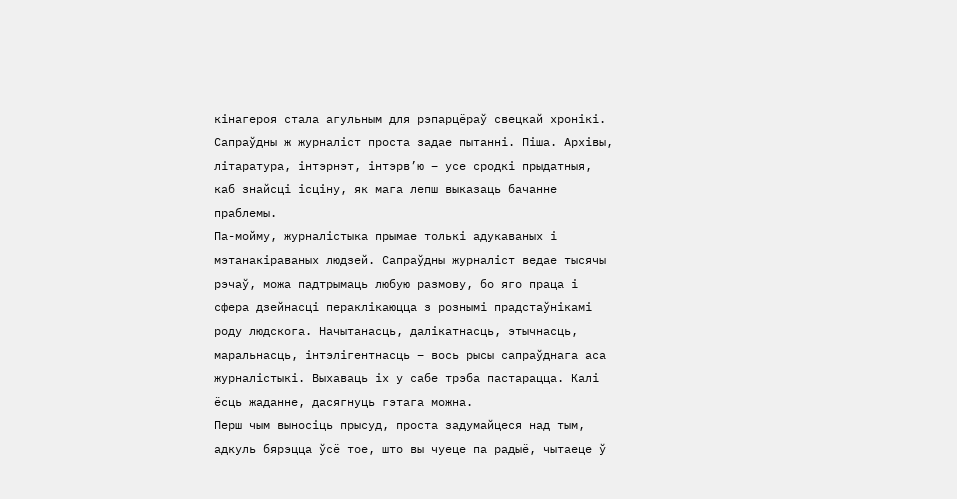кінагероя стала агульным для рэпарцёраў свецкай хронікі.
Сапраўдны ж журналіст проста задае пытанні. Піша. Архівы, літаратура, інтэрнэт, інтэрв’ю – усе сродкі прыдатныя, каб знайсці ісціну, як мага лепш выказаць бачанне праблемы.
Па-мойму, журналістыка прымае толькі адукаваных і мэтанакіраваных людзей. Сапраўдны журналіст ведае тысячы рэчаў, можа падтрымаць любую размову, бо яго праца і сфера дзейнасці пераклікаюцца з рознымі прадстаўнікамі роду людскога. Начытанасць, далікатнасць, этычнасць, маральнасць, інтэлігентнасць – вось рысы сапраўднага аса журналістыкі. Выхаваць іх у сабе трэба пастарацца. Калі ёсць жаданне, дасягнуць гэтага можна.
Перш чым выносіць прысуд, проста задумайцеся над тым, адкуль бярэцца ўсё тое, што вы чуеце па радыё, чытаеце ў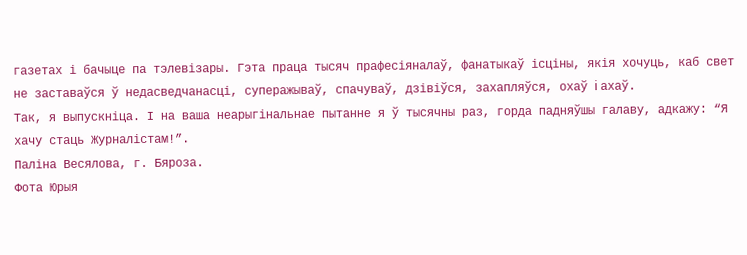газетах і бачыце па тэлевізары. Гэта праца тысяч прафесіяналаў, фанатыкаў ісціны, якія хочуць, каб свет не заставаўся ў недасведчанасці, суперажываў, спачуваў, дзівіўся, захапляўся, охаў i ахаў.
Так, я выпускніца. І на ваша неарыгiнальнае пытанне я ў тысячны раз, горда падняўшы галаву, адкажу: “Я хачу стаць Журналістам!”.
Паліна Весялова, г. Бяроза.
Фота Юрыя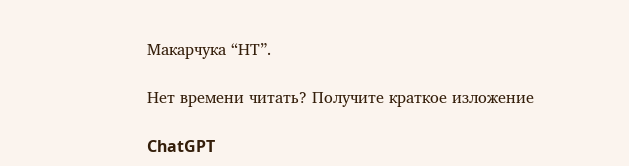Макарчука “НТ”.

Нет времени читать? Получите краткое изложение

ChatGPT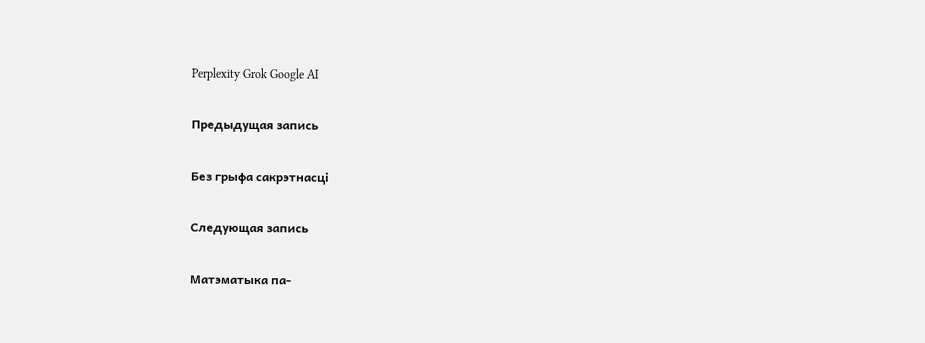Perplexity Grok Google AI

Предыдущая запись

Без грыфа сакрэтнасці

Следующая запись

Матэматыка па-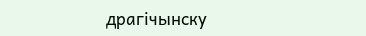драгічынску